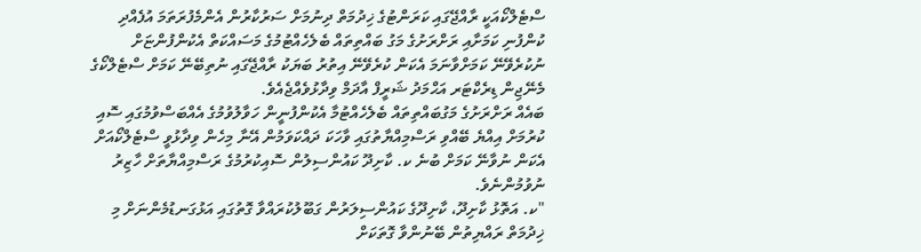ސްޓެލްކޯއަކީ ރާއްޖޭގައި ކަރަންޓުގެ ޚިދުމަތް ދިނުމަށް ސަރުކާރުން އެންމެފުރަތަމަ އުފެއްދި ކުންފުނި ކަމަށާއި ރަށްރަށުގެ މަގު ބައްތިތައް ބެލެހެއްޓުމުގެ މަސައްކަތް އެކުންފުންޏަށް ނުކުރެވޭނޭ ކަމަށްވާނަމަ އެކަން ކުރެވޭނޭ އިތުރު ބަޔަކު ރާއްޖޭގައި ނުތިބޭނޭ ކަމަށް ސްޓެލްކޯގެ މެނޭޖިން ޑިރެކްޓަރ އަޙްމަދު ޝަރީފް އާދަމް ވިދާޅުވެއްޖެއެވެ.
ބައެއް ރަށްރަށުގެ މަގުބައްތިތައް ބެލެހެއްޓުމާ އެކުންފުނީން ހަވާލުވުމުގެ އެއްބަސްވުމުގައި ސޮއި ކުރުމަށް އިއްޔެ ބޭއްވި ރަސްމިއްޔާތުގައި ވާހަކަ ދައްކަވަމުން އޭނާ މިހެން ވިދާޅުވީ ސްޓެލްކޯއަށް އެކަން ނުވާނޭ ކަމަށް ބުނެ ކ. ކާށިދޫ ކައުންސިލުން ސޮއިކުރުމުގެ ރަސްމިއްޔާތަށް ހާޒިރު ނުވުމުންނެވެ.
"ކ. އަތޮޅު ކާށިދޫ، ކާށިދޫގެ ކައުންސިލަރުން ގަބޫލުކުރައްވާ ގޮތުގައި އަޅުގަނޑުމެންނަށް މި ޚިދުމަތް ރައްޔިތުން ބޭނުންވާ ގޮތަކަށް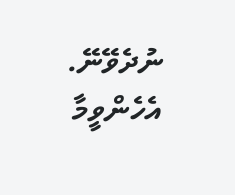ނުދެވޭނޭ. އެހެންވީމާ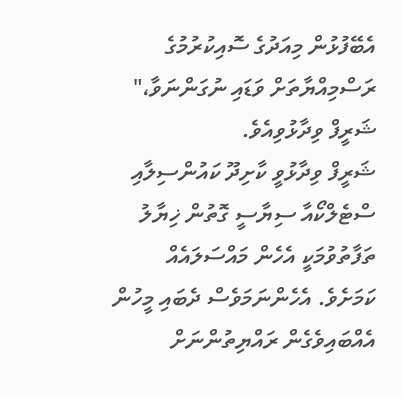އެބޭފުޅުން މިއަދުގެ ސޮއިކުރުމުގެ ރަސްމިއްޔާތަށް ވަޑައި ނުގަންނަވާ،" ޝަރީފް ވިދާޅުވިއެވެ.
ޝަރީފް ވިދާޅުވީ ކާށިދޫ ކައުންސިލާއި ސްޓެލްކޯއާ ސިޔާސީ ގޮތުން ޚިޔާލު ތަފާތުވުމަކީ އެހެން މައްސަލައެއް ކަމަށެވެ. އެހެންނަމަވެސް ދެބައި މީހުން އެއްބައިވެގެން ރައްޔިތުންނަށް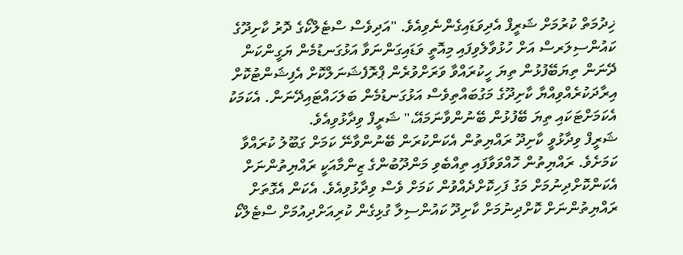ޚިދުމަތް ކުރުމަށް ޝަރީފް އެދިވަޑައިގެންނެވިއެވެ. "އަދިވެސް ސްޓެލްކޯގެ ދޮރު ކާށިދޫގެ ކައުންސިލަރސް އަށް ހުޅުވާލެވިފައި މިއޮތީ ވަޑައިގަންނަވާ އަޅުގަނޑުމެން ޔަގީންކަން ދޭނަން ތިޔަބޭފުޅުން ތިޔަ ހީކުރައްވާ ވަރަށްވުރެން ޕްރޮފެޝަނަލްކޮށް އެފިޝަންޓުކޮށް އިރާދަކުރެއްވިއްޔާ ކާށިދޫގެ މަގުބައްތިވެސް އަޅުގަނޑުމެން ބަލަހައްޓައިދޭނަން. އެކަމަކު އެކަމަށްޓަކައި ތިޔަ ބޭފުޅުން ބޭނުންވާނަމައޭ،" ޝަރީފް ވިދާޅުވިއެވެ.
ޝަރީފް ވިދާޅުވީ ކާށިދޫ ރައްޔިތުން އެކަންކުރަން ބޭނުންވާނޭ ކަމަށް ގަބޫލު ކުރައްވާ ކަމަށެވެ. ރައްޔިތުން ހޮއްވަވާފައި ތިއްބެވި މަންދޫބުންގެ ޒިންމާއަކީ ރައްޔިތުންނަށް އެކަންކޮށްދިނުމަށް މަގު ފަހިކޮށްދެއްވުން ކަމަށް ވެސް ވިދާޅުވިއެވެ. އެކަން އެގޮތަށް ރައްޔިތުންނަށް ކޮށްދިނުމަށް ކާށިދޫ ކައުންސިލާ ގުޅިގެން ކުރިއަށްދިއުމަށް ސްޓެލްކޯ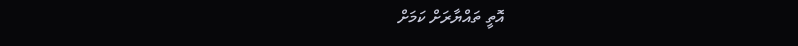އޮތީ ތައްޔާރަށް ކަމަށް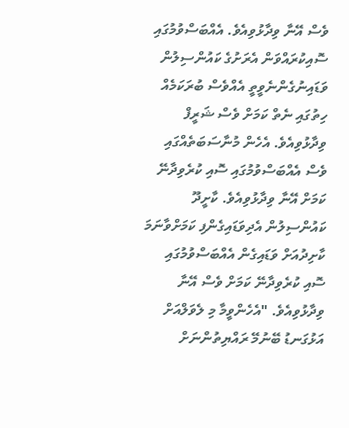ވެސް އޭނާ ވިދާޅުވިއެވެ. އެއްބަސްވުމުގައި ސޮއިކުރައްވަން އެރަށުގެ ކައުންސިލުން ވަޑައިނުގެންނެވީތީ އެއްވެސް ބުރަކަމެއް ހިތުގައި ނެތް ކަމަށް ވެސް ޝަރީފް ވިދާޅުވިއެވެ. އެހެން މުނާސަބަތެއްގައި ވެސް އެއްބަސްވުމުގައި ސޮއި ކުރެވިދާނޭ ކަމަށް އޭނާ ވިދާޅުވިއެވެ. ކާށީދޫ ކައުންސިލުން އެދިވަޑައިގެންފި ކަމަށްވާނަމަ ކާށިދުއަށް ވަޑައިގެން އެއްބަސްވުމުގައި ސޮއި ކުރެވިދާނޭ ކަމަށް ވެސް އޭނާ ވިދާޅުވިއެވެ. "އެހެންވީމާ މި ލެވަލްއަށް އަޅުގަނޑު ބޭނުމޭ ރައްޔިތުންނަށް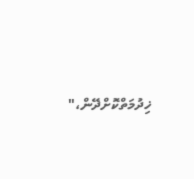ޚިދުމަތްކޮށްދޭން،"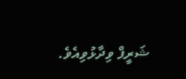ޝަރީފް ވިދާޅުވިއެވެ.